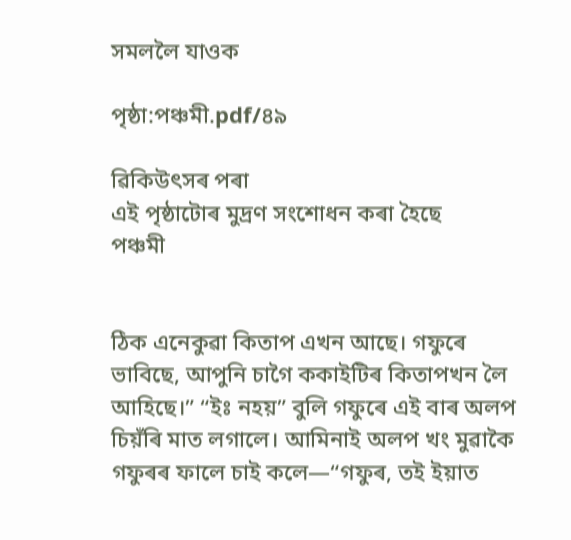সমললৈ যাওক

পৃষ্ঠা:পঞ্চমী.pdf/৪৯

ৱিকিউৎসৰ পৰা
এই পৃষ্ঠাটোৰ মুদ্ৰণ সংশোধন কৰা হৈছে
পঞ্চমী


ঠিক এনেকুৱা কিতাপ এখন আছে। গফুৰে ভাবিছে, আপুনি চাগৈ ককাইটিৰ কিতাপখন লৈ আহিছে।” “ইঃ নহয়” বুলি গফুৰে এই বাৰ অলপ চিয়ঁৰি মাত লগালে। আমিনাই অলপ খং মুৱাকৈ গফুৰৰ ফালে চাই কলে—“গফুৰ, তই ইয়াত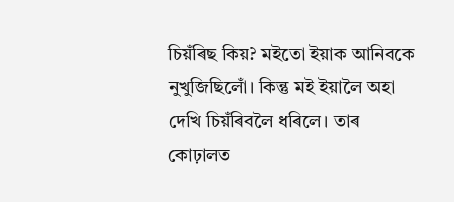চিয়ঁৰিছ কিয়? মইতো ইয়াক আনিবকে নুখুজিছিলোঁ। কিন্তু মই ইয়ালৈ অহা দেখি চিয়ঁৰিবলৈ ধৰিলে। তাৰ কোঢ়ালত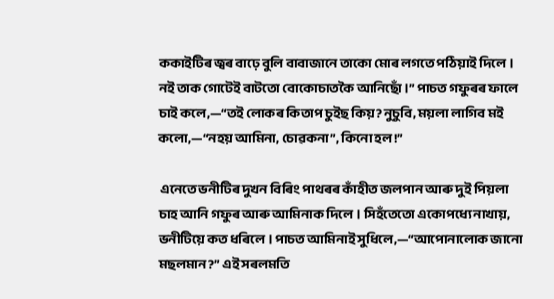ককাইটিৰ জ্বৰ বাঢ়ে বুলি বাবাজানে তাকো মোৰ লগতে পঠিয়াই দিলে। নই তাক গোটেই বাটতো বোকোচাতকৈ আনিছোঁ।” পাচত গফুৰৰ ফালে চাই কলে,—“তই লোকৰ কিতাপ চুইছ কিয়? নুচুবি, ময়লা লাগিব মই কলো,—“নহয় আমিনা, চোৱকনা”, কিনো হল!”

 এনেতে ভনীটিৰ দুখন বিৰিং পাথৰৰ কাঁহীত জলপান আৰু দুই পিয়লা চাহ আনি গফুৰ আৰু আমিনাক দিলে। সিহঁতেতো একোপধ্যে নাখায়, ভনীটিয়ে কত ধৰিলে। পাচত আমিনাই সুধিলে,—“আপোনালোক জানো মছলমান?” এই সৰলমতি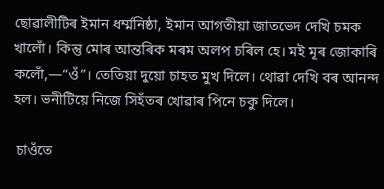ছোৱালীটিৰ ইমান ধৰ্ম্মনিষ্ঠা, ইমান আগতীয়া জাতভেদ দেখি চমক খালোঁ। কিন্তু মোৰ আন্তৰিক মৰম অলপ চৰিল হে। মই মূৰ জোকাৰি কলোঁ,—“ওঁ”। তেতিয়া দুয়ো চাহত মুখ দিলে। থোৱা দেখি বৰ আনন্দ হল। ভনীটিয়ে নিজে সিহঁতৰ খোৱাৰ পিনে চকু দিলে।

 চাওঁতে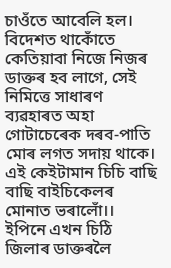চাওঁতে আবেলি হল। বিদেশত থাকোঁতে কেতিয়াবা নিজে নিজৰ ডাক্তৰ হব লাগে, সেই নিমিত্তে সাধাৰণ ব্যৱহাৰত অহা গোটাচেৰেক দৰব-পাতি মোৰ লগত সদায় থাকে। এই কেইটামান চিচি বাছি বাছি বাইচিকেলৰ মোনাত ভৰালোঁ।। ইপিনে এখন চিঠি জিলাৰ ডাক্তৰলৈ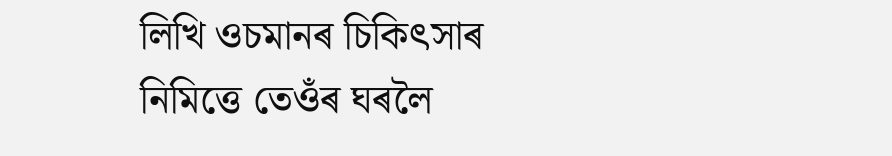লিখি ওচমানৰ চিকিৎসাৰ নিমিত্তে তেওঁৰ ঘৰলৈ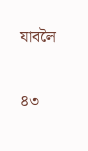যাবলৈ

৪৩